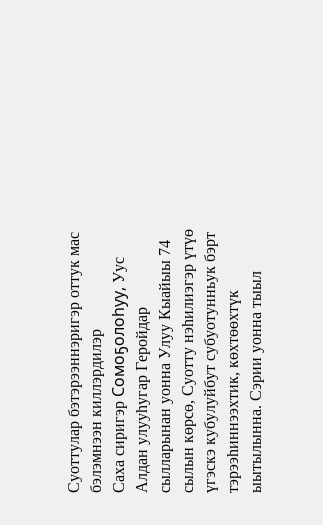Суоттулар бэтэрээннэригэр оттук мас бэлэмнээн киллэрдилэр
Саха сиригэр Сомоҕолоһуу, Уус Алдан улууһугар Геройдар сылларынан уонна Улуу Кыайыы 74 сылын көрсө, Суотту нэһилиэгэр үтүө үгэскэ кубулуйбут субуотунньук бэрт тэрээһиннээхтик, көхтөөхтүк ыытылынна. Сэрии уонна тыыл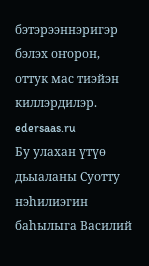бэтэрээннэригэр бэлэх оҥорон, оттук мас тиэйэн киллэрдилэр.
edersaas.ru
Бу улахан үтүө дьыаланы Суотту нэһилиэгин баһылыга Василий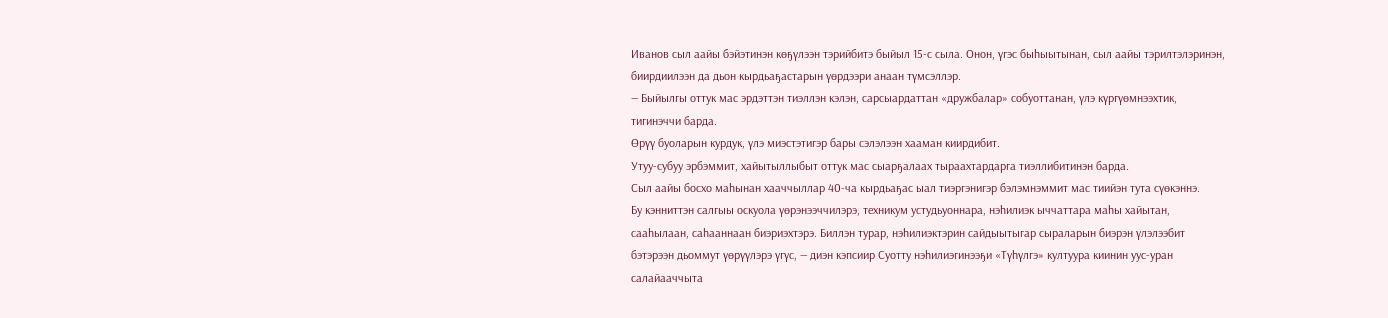Иванов сыл аайы бэйэтинэн көҕүлээн тэрийбитэ быйыл 15-с сыла. Онон, үгэс быһыытынан, сыл аайы тэрилтэлэринэн, биирдиилээн да дьон кырдьаҕастарын үөрдээри анаан түмсэллэр.
— Быйылгы оттук мас эрдэттэн тиэллэн кэлэн, сарсыардаттан «дружбалар» собуоттанан, үлэ күргүөмнээхтик, тигинэччи барда.
Өрүү буоларын курдук, үлэ миэстэтигэр бары сэлэлээн хааман киирдибит.
Утуу-субуу эрбэммит, хайытыллыбыт оттук мас сыарҕалаах тыраахтардарга тиэллибитинэн барда.
Сыл аайы босхо маһынан хааччыллар 40-ча кырдьаҕас ыал тиэргэнигэр бэлэмнэммит мас тиийэн тута сүөкэннэ.
Бу кэнниттэн салгыы оскуола үөрэнээччилэрэ, техникум устудьуоннара, нэһилиэк ыччаттара маһы хайытан, сааһылаан, саһааннаан биэриэхтэрэ. Биллэн турар, нэһилиэктэрин сайдыытыгар сыраларын биэрэн үлэлээбит бэтэрээн дьоммут үөрүүлэрэ үгүс, — диэн кэпсиир Суотту нэһилиэгинээҕи «Түһүлгэ» култуура киинин уус-уран салайааччыта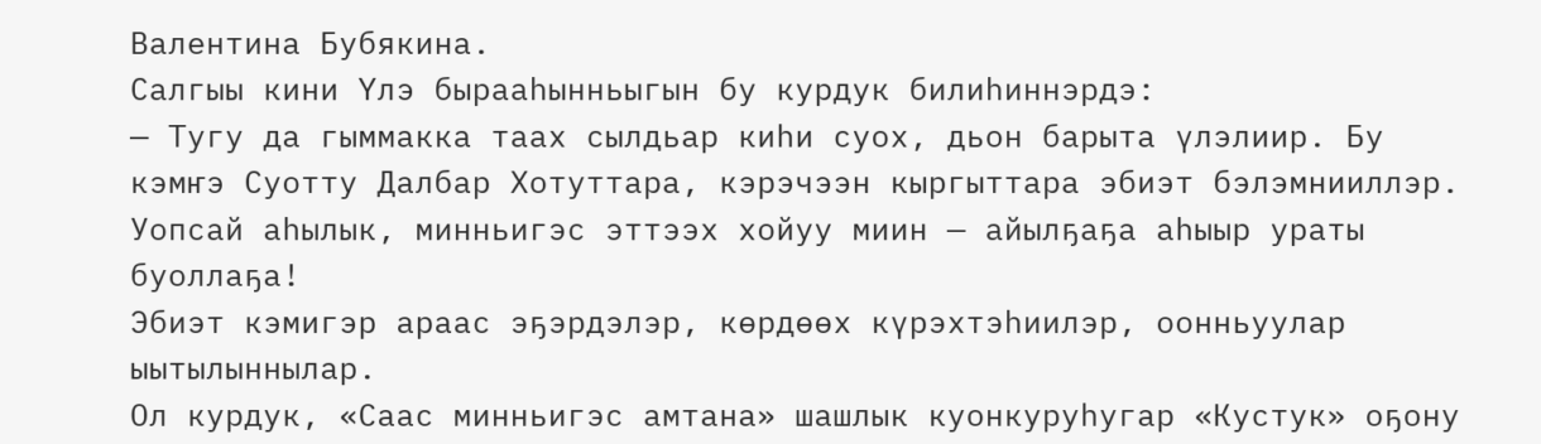Валентина Бубякина.
Салгыы кини Үлэ бырааһынньыгын бу курдук билиһиннэрдэ:
— Тугу да гыммакка таах сылдьар киһи суох, дьон барыта үлэлиир. Бу кэмҥэ Суотту Далбар Хотуттара, кэрэчээн кыргыттара эбиэт бэлэмнииллэр.
Уопсай аһылык, минньигэс эттээх хойуу миин — айылҕаҕа аһыыр ураты буоллаҕа!
Эбиэт кэмигэр араас эҕэрдэлэр, көрдөөх күрэхтэһиилэр, оонньуулар ыытылыннылар.
Ол курдук, «Саас минньигэс амтана» шашлык куонкуруһугар «Кустук» оҕону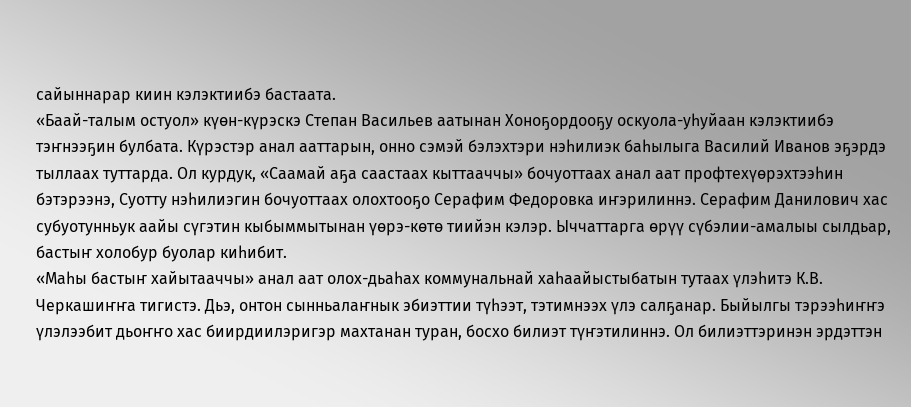сайыннарар киин кэлэктиибэ бастаата.
«Баай-талым остуол» күөн-күрэскэ Степан Васильев аатынан Хоноҕордооҕу оскуола-уһуйаан кэлэктиибэ тэҥнээҕин булбата. Күрэстэр анал ааттарын, онно сэмэй бэлэхтэри нэһилиэк баһылыга Василий Иванов эҕэрдэ тыллаах туттарда. Ол курдук, «Саамай аҕа саастаах кыттааччы» бочуоттаах анал аат профтехүөрэхтээһин бэтэрээнэ, Суотту нэһилиэгин бочуоттаах олохтооҕо Серафим Федоровка иҥэрилиннэ. Серафим Данилович хас субуотунньук аайы сүгэтин кыбыммытынан үөрэ-көтө тиийэн кэлэр. Ыччаттарга өрүү сүбэлии-амалыы сылдьар, бастыҥ холобур буолар киһибит.
«Маһы бастыҥ хайытааччы» анал аат олох-дьаһах коммунальнай хаһаайыстыбатын тутаах үлэһитэ К.В. Черкашиҥҥа тигистэ. Дьэ, онтон сынньалаҥнык эбиэттии түһээт, тэтимнээх үлэ салҕанар. Быйылгы тэрээһиҥҥэ үлэлээбит дьоҥҥо хас биирдиилэригэр махтанан туран, босхо билиэт түҥэтилиннэ. Ол билиэттэринэн эрдэттэн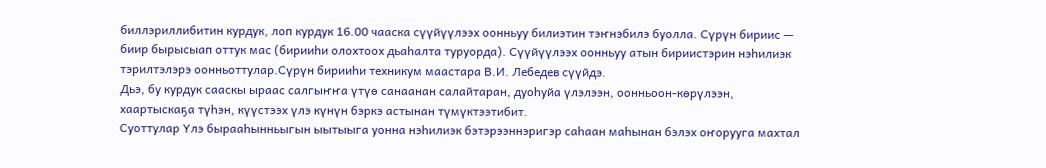биллэриллибитин курдук, лоп курдук 16.00 чааска сүүйүүлээх оонньуу билиэтин тэҥнэбилэ буолла. Сүрүн бириис — биир бырысыап оттук мас (бирииһи олохтоох дьаһалта туруорда). Сүүйүүлээх оонньуу атын бириистэрин нэһилиэк тэрилтэлэрэ оонньоттулар.Сүрүн бирииһи техникум маастара В.И. Лебедев сүүйдэ.
Дьэ, бу курдук сааскы ыраас салгыҥҥа үтүө санаанан салайтаран, дуоһуйа үлэлээн, оонньоон-көрүлээн, хаартыскаҕа түһэн, күүстээх үлэ күнүн бэркэ астынан түмүктээтибит.
Суоттулар Үлэ бырааһынньыгын ыытыыга уонна нэһилиэк бэтэрээннэригэр саһаан маһынан бэлэх оҥорууга махтал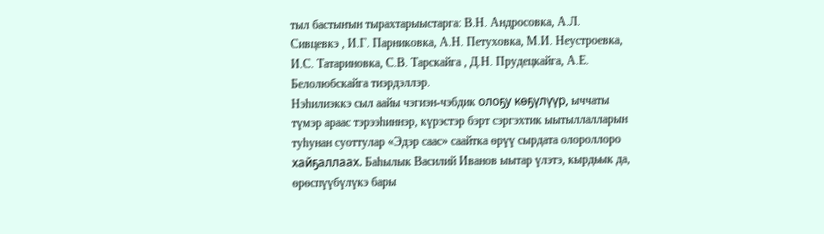тыл бастыҥын тырахтарыыстарга: В.Н. Андросовка, А.Л. Сивцевкэ , И.Г. Парниковка, А.Н. Петуховка, М.И. Неустроевка, И.С. Татариновка, С.В. Тарскайга , Д.Н. Прудецкайга, А.Е. Белолюбскайга тиэрдэллэр.
Нэһилиэккэ сыл аайы чэгиэн-чэбдик олоҕу көҕүлүүр, ыччаты түмэр араас тэрээһиннэр, күрэстэр бэрт сэргэхтик ыытыллалларын туһунан суоттулар «Эдэр саас» саайтка өрүү сырдата олороллоро хайҕаллаах. Баһылык Василий Иванов ыытар үлэтэ, кырдьык да, өрөспүүбүлүкэ бары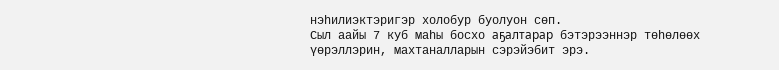нэһилиэктэригэр холобур буолуон сөп.
Сыл аайы 7 куб маһы босхо аҕалтарар бэтэрээннэр төһөлөөх үөрэллэрин, махтаналларын сэрэйэбит эрэ.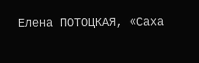Елена ПОТОЦКАЯ, «Cаха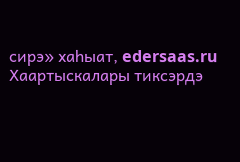сирэ» хаһыат, edersaas.ru
Хаартыскалары тиксэрдэ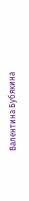Валентина Бубякина